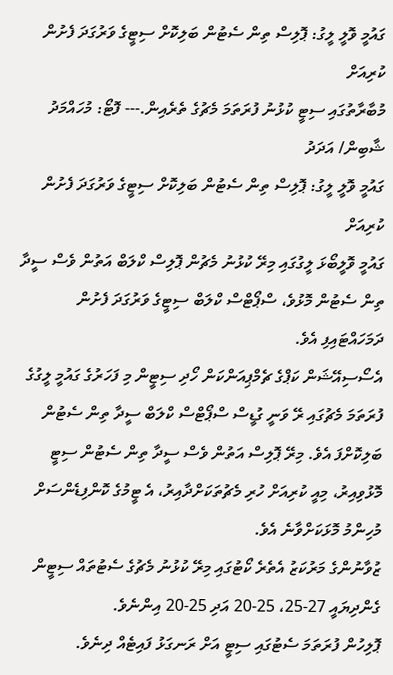ގައުމީ ވޮލީ ލީގު: ޕޮލިސް ތިން ސެޓުން ބަލިކޮށް ސިޓީގެ ވަރުގަދަ ފެށުން ކުރިއަށް
މުބާރާތުގައި ސިޓީ ކުޅުނު ފުރަތަމަ މެޗުގެ ތެރެއިން.--- ފޮޓޯ: މުހައްމަދު ޝާބިން/ އަދަދު
ގައުމީ ވޮލީ ލީގު: ޕޮލިސް ތިން ސެޓުން ބަލިކޮށް ސިޓީގެ ވަރުގަދަ ފެށުން ކުރިއަށް
ގައުމީ ވޮލީބޯޅަ ލީގުގައި މިރޭ ކުޅުނު މެޗުން ޕޮލިސް ކްލަބް އަތުން ވެސް ސީދާ ތިން ސެޓުން މޮޅުވެ، ސްޕޯޓްސް ކްލަބް ސިޓީގެ ވަރުގަދަ ފެށުން ދަމަހައްޓައިފި އެވެ.
އެސޯސިއޭޝަން ކަޕްގެ ޗެމްޕިއަންކަން ހޯދި ސިޓީން މި ފަހަރުގެ ގައުމީ ލީގުގެ ފުރަތަމަ މެޗުގައި ރޭ ވަނީ ގުޑީސް ސްޕޯޓްސް ކްލަބް ސީދާ ތިން ސެޓުން ބަލިކޮށްފަ އެވެ. މިރޭ ޕޮލިސް އަތުން ވެސް ސީދާ ތިން ސެޓުން ސިޓީ މޮޅުވިއިރު، މިއީ ކުރިއަށް ހުރި މެޗުތަކަށްދާއިރު، އެ ޓީމުގެ ކޮންފިޑެންސަށް މުހިންމު މޮޅަކަށްވާނެ އެވެ.
ޒުވާނުންގެ މަރުކަޒު އެތެރެ ކޯޓުގައި މިރޭ ކުޅުނު މެޗުގެ ސެޓުތައް ސިޓީން ގެންދިޔައީ 27-25، 25-20 އަދި 25-20 އިންނެވެ.
ޕޮލިހުން ފުރަތަމަ ސެޓުގައި ސިޓީ އަށް ރަނގަޅު ފައިޓެއް ދިނެވެ.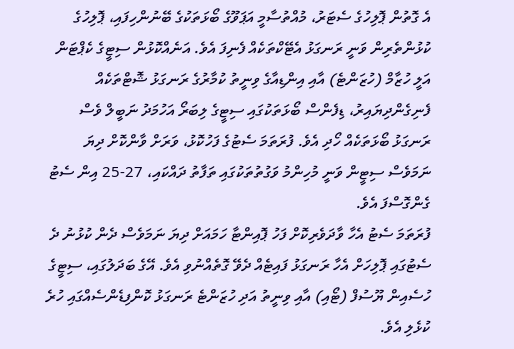އެ ގޮތުން ޕޮލިހުގެ ސެޓަރު، މުއްތުސާމީ އަޕަވޫގެ ބޯޅަތަކުގެ ބޭނުންހިފައި، ޕޮލިހުގެ ކުޅުންތެރިން ވަނީ ރަނގަޅު އެޓޭކްތަކެއް ފެނިފަ އެވެ. އަނެއްކޮޅުން ސިޓީގެ ކެޕްޓަން އަލީ ހުޒާމް (ހުޒަންޓެ) އާއި އިންޑިއާގެ ވިނީތު ކުމާރުގެ ރަނގަޅު ޝޮޓްތަކެއް ފެނިގެންދިޔައިރު، ޑިފެންސް ބޯޅަތަކުގައި ސިޓީގެ ލިބަރޯ އަހުމަދު ނަބީލް ވެސް ރަނގަޅު ބޯޅަތަކެއް ހޯދި އެވެ. ފުރަތަމަ ސެޓުގެ ފަހުކޮޅު، ވަރަށް ވާންކޮށް ދިޔަ ނަމަވެސް ސިޓީން ވަނީ މުހިންމު ވަގުތުތަކުގައި ތަފާތު ދައްކައި، 27-25 އިން ސެޓު ގެންގޮސްފަ އެވެ.
ފުރަތަމަ ސެޓު އެހާ ވާދަވެރިކޮށް ފަހު ޕޮއިންޓާ ހަމައަށް ދިޔަ ނަމަވެސް ދެން ކުޅުނު ދެ ސެޓުގައި ޕޮލިހަށް އެހާ ރަނގަޅު ފައިޓެއް ދެވޭ ގޮތެއްނުވި އެވެ. އޭގެ ބަދަލުގައި، ސިޓީގެ ހުސެއިން ޔޫސުފް (ޓޯއި) އާއި ވިނީތު އަދި ހުޒަންޓެ ރަނގަޅު ކޮންފިޑެންސެއްގައި ހުރެ ކުޅެލި އެވެ.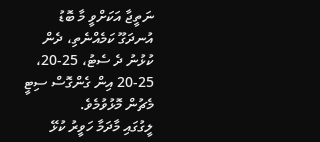ނަތީޖާ އަކަށްވީ މާ ބޮޑު އުނދަގޫ ކަމެއްނެތި، ދެން ކުޅުނު ދެ ސެޓު، 25-20، 25-20 އިން ގެންގޮސް ސިޓީ މެޗުން މޮޅުވުމެވެ.
ލީގުގައި މާދަމާ ހަވީރު ކުޅޭ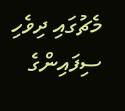މެޗުގައި ދިވެހި ސިފައިންގެ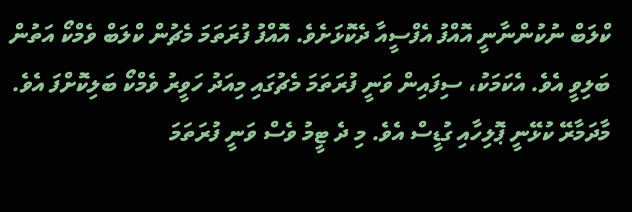ކްލަބް ނުކުންނާނީ އޮއްފު އެފްސީއާ ދެކޮޅަށެވެ. އޮއްފު ފުރަތަމަ މެޗުން ކްލަބް ވެމްކޯ އަތުން ބަލިވީ އެވެ. އެކަމަކު، ސިފައިން ވަނީ ފުރަތަމަ މެޗުގައި މިއަދު ހަވީރު ވެމްކޯ ބަލިކޮށްފަ އެވެ. މާދަމާރޭ ކުޅޭނީ ޕޮލިހާއި ގުޑީސް އެވެ. މި ދެ ޓީމު ވެސް ވަނީ ފުރަތަމަ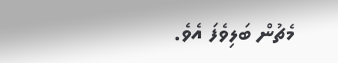މެޗުން ބަލިވެފަ އެވެ.